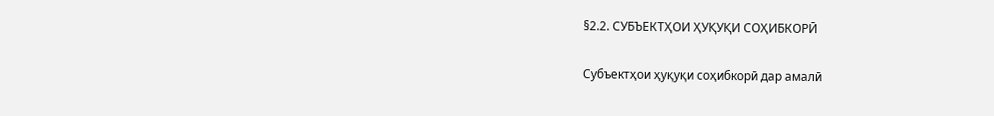§2.2. СУБЪЕКТҲОИ ҲУҚУҚИ СОҲИБКОРӢ

Субъектҳои ҳуқуқи соҳибкорӣ дар амалӣ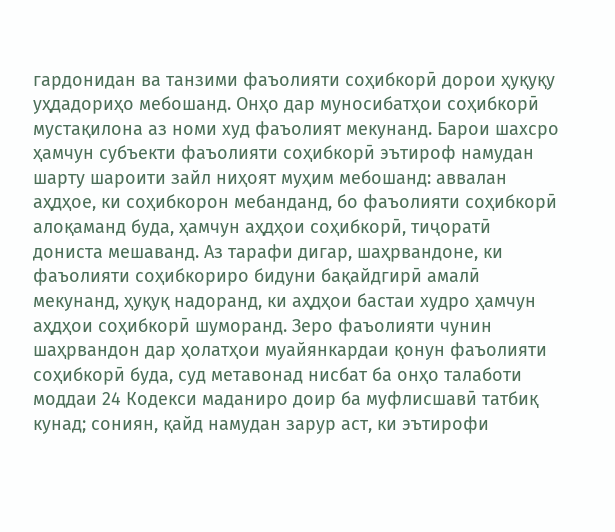гардонидан ва танзими фаъолияти соҳибкорӣ дорои ҳуқуқу уҳдадориҳо мебошанд. Онҳо дар муносибатҳои соҳибкорӣ мустақилона аз номи худ фаъолият мекунанд. Барои шахсро ҳамчун субъекти фаъолияти соҳибкорӣ эътироф намудан шарту шароити зайл ниҳоят муҳим мебошанд: аввалан аҳдҳое, ки соҳибкорон мебанданд, бо фаъолияти соҳибкорӣ алоқаманд буда, ҳамчун аҳдҳои соҳибкорӣ, тиҷоратӣ дониста мешаванд. Аз тарафи дигар, шаҳрвандоне, ки фаъолияти соҳибкориро бидуни бақайдгирӣ амалӣ мекунанд, ҳуқуқ надоранд, ки аҳдҳои бастаи худро ҳамчун аҳдҳои соҳибкорӣ шуморанд. Зеро фаъолияти чунин шаҳрвандон дар ҳолатҳои муайянкардаи қонун фаъолияти соҳибкорӣ буда, суд метавонад нисбат ба онҳо талаботи моддаи 24 Кодекси маданиро доир ба муфлисшавӣ татбиқ кунад; сониян, қайд намудан зарур аст, ки эътирофи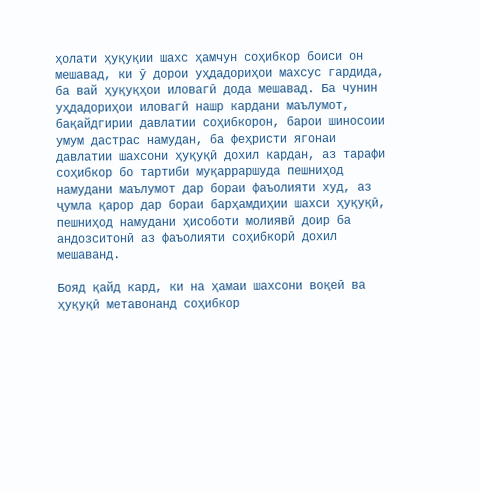ҳолати ҳуқуқии шахс ҳамчун соҳибкор боиси он мешавад, ки ӯ дорои уҳдадориҳои махсус гардида, ба вай ҳуқуқҳои иловагӣ дода мешавад. Ба чунин уҳдадориҳои иловагӣ нашр кардани маълумот, бақайдгирии давлатии соҳибкорон, барои шиносоии умум дастрас намудан, ба феҳристи ягонаи давлатии шахсони ҳуқуқӣ дохил кардан, аз тарафи соҳибкор бо тартиби муқарраршуда пешниҳод намудани маълумот дар бораи фаъолияти худ, аз ҷумла қарор дар бораи барҳамдиҳии шахси ҳуқуқӣ, пешниҳод намудани ҳисоботи молиявӣ доир ба андозситонӣ аз фаъолияти соҳибкорӣ дохил мешаванд.

Бояд қайд кард, ки на ҳамаи шахсони воқеӣ ва ҳуқуқӣ метавонанд соҳибкор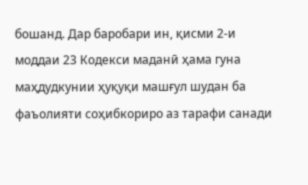бошанд. Дар баробари ин, қисми 2-и моддаи 23 Кодекси маданӣ ҳама гуна маҳдудкунии ҳуқуқи машғул шудан ба фаъолияти соҳибкориро аз тарафи санади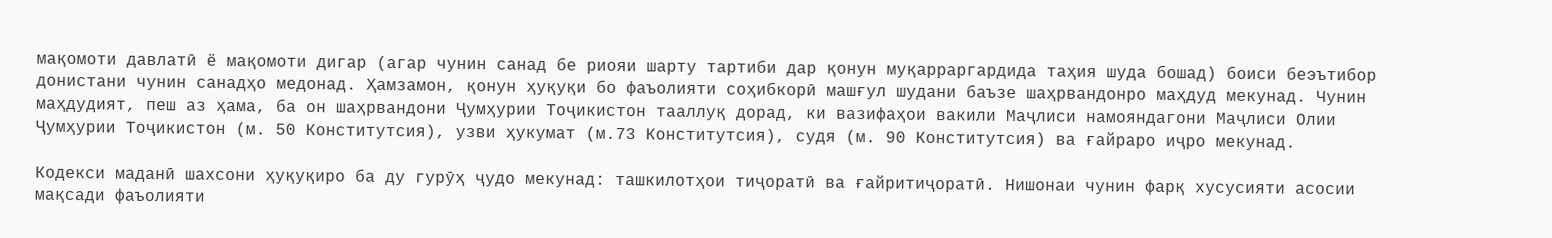мақомоти давлатӣ ё мақомоти дигар (агар чунин санад бе риояи шарту тартиби дар қонун муқарраргардида таҳия шуда бошад) боиси беэътибор донистани чунин санадҳо медонад. Ҳамзамон, қонун ҳуқуқи бо фаъолияти соҳибкорӣ машғул шудани баъзе шаҳрвандонро маҳдуд мекунад. Чунин маҳдудият, пеш аз ҳама, ба он шаҳрвандони Ҷумҳурии Тоҷикистон тааллуқ дорад, ки вазифаҳои вакили Маҷлиси намояндагони Маҷлиси Олии Ҷумҳурии Тоҷикистон (м. 50 Конститутсия), узви ҳукумат (м.73 Конститутсия), судя (м. 90 Конститутсия) ва ғайраро иҷро мекунад.

Кодекси маданӣ шахсони ҳуқуқиро ба ду гурӯҳ ҷудо мекунад: ташкилотҳои тиҷоратӣ ва ғайритиҷоратӣ. Нишонаи чунин фарқ хусусияти асосии мақсади фаъолияти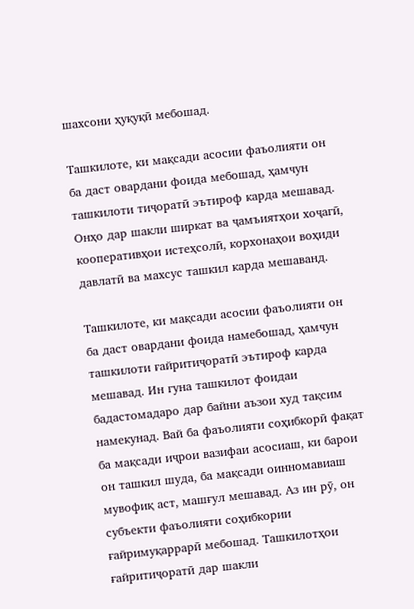шахсони ҳуқуқӣ мебошад.

Ташкилоте, ки мақсади асосии фаъолияти он ба даст овардани фоида мебошад, ҳамчун ташкилоти тиҷоратӣ эътироф карда мешавад. Онҳо дар шакли ширкат ва ҷамъиятҳои хоҷагӣ, кооперативҳои истеҳсолӣ, корхонаҳои воҳиди давлатӣ ва махсус ташкил карда мешаванд.

Ташкилоте, ки мақсади асосии фаъолияти он ба даст овардани фоида намебошад, ҳамчун ташкилоти ғайритиҷоратӣ эътироф карда мешавад. Ин гуна ташкилот фоидаи бадастомадаро дар байни аъзои худ тақсим намекунад. Вай ба фаъолияти соҳибкорӣ фақат ба мақсади иҷрои вазифаи асосиаш, ки барои он ташкил шуда, ба мақсади оинномавиаш мувофиқ аст, машғул мешавад. Аз ин рӯ, он субъекти фаъолияти соҳибкории ғайримуқаррарӣ мебошад. Ташкилотҳои ғайритиҷоратӣ дар шакли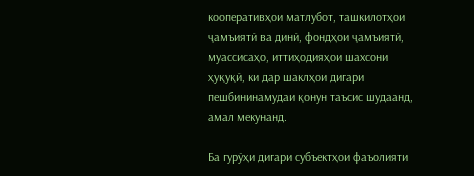кооперативҳои матлубот, ташкилотҳои ҷамъиятӣ ва динӣ, фондҳои ҷамъиятӣ, муассисаҳо, иттиҳодияҳои шахсони ҳуқуқӣ, ки дар шаклҳои дигари пешбининамудаи қонун таъсис шудаанд, амал мекунанд.

Ба гурӯҳи дигари субъектҳои фаъолияти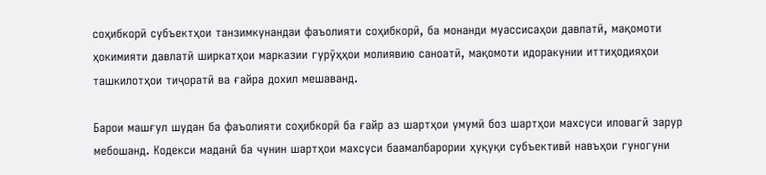соҳибкорӣ субъектҳои танзимкунандаи фаъолияти соҳибкорӣ, ба монанди муассисаҳои давлатӣ, мақомоти ҳокимияти давлатӣ ширкатҳои марказии гурӯҳҳои молиявию саноатӣ, мақомоти идоракунии иттиҳодияҳои ташкилотҳои тиҷоратӣ ва ғайра дохил мешаванд.

Барои машғул шудан ба фаъолияти соҳибкорӣ ба ғайр аз шартҳои умумӣ боз шартҳои махсуси иловагӣ зарур мебошанд. Кодекси маданӣ ба чунин шартҳои махсуси баамалбарории ҳуқуқи субъективӣ навъҳои гуногуни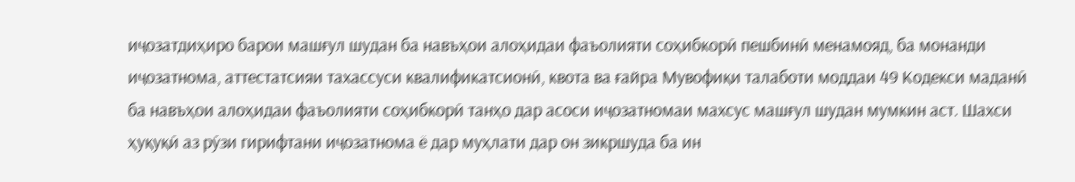иҷозатдиҳиро барои машғул шудан ба навъҳои алоҳидаи фаъолияти соҳибкорӣ пешбинӣ менамояд, ба монанди иҷозатнома, аттестатсияи тахассуси квалификатсионӣ, квота ва ғайра Мувофиқи талаботи моддаи 49 Кодекси маданӣ ба навъҳои алоҳидаи фаъолияти соҳибкорӣ танҳо дар асоси иҷозатномаи махсус машғул шудан мумкин аст. Шахси ҳуқуқӣ аз рӯзи гирифтани иҷозатнома ё дар муҳлати дар он зикршуда ба ин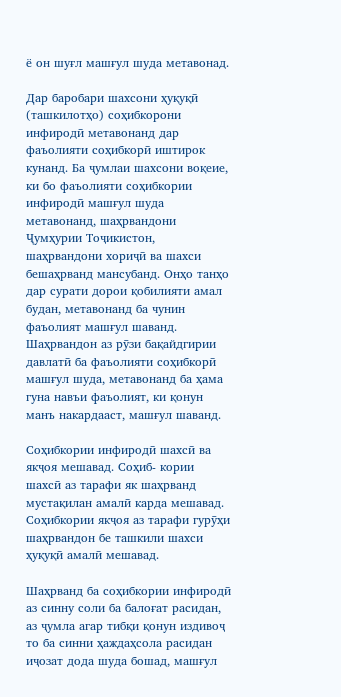ё он шуғл машғул шуда метавонад.

Дар баробари шахсони ҳуқуқӣ (ташкилотҳо) соҳибкорони инфиродӣ метавонанд дар фаъолияти соҳибкорӣ иштирок кунанд. Ба ҷумлаи шахсони воқеие, ки бо фаъолияти соҳибкории инфиродӣ машғул шуда метавонанд, шаҳрвандони Ҷумҳурии Тоҷикистон, шаҳрвандони хориҷӣ ва шахси бешаҳрванд мансубанд. Онҳо танҳо дар сурати дорои қобилияти амал будан, метавонанд ба чунин фаъолият машғул шаванд. Шаҳрвандон аз рӯзи бақайдгирии давлатӣ ба фаъолияти соҳибкорӣ машғул шуда, метавонанд ба ҳама гуна навъи фаъолият, ки қонун манъ накардааст, машғул шаванд.

Соҳибкории инфиродӣ шахсӣ ва якҷоя мешавад. Соҳиб- кории шахсӣ аз тарафи як шаҳрванд мустақилан амалӣ карда мешавад. Соҳибкории якҷоя аз тарафи гурӯҳи шаҳрвандон бе ташкили шахси ҳуқуқӣ амалӣ мешавад.

Шаҳрванд ба соҳибкории инфиродӣ аз синну соли ба балоғат расидан, аз ҷумла агар тибқи қонун издивоҷ то ба синни ҳаждаҳсола расидан иҷозат дода шуда бошад, машғул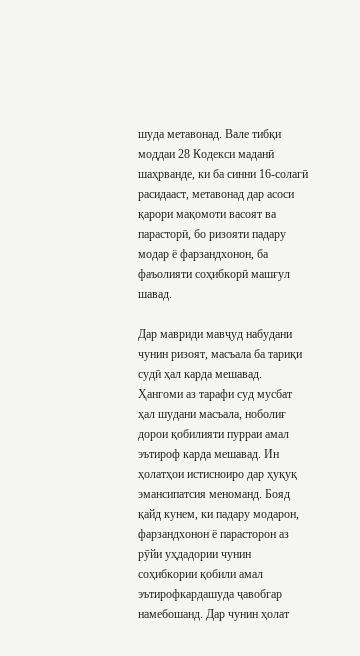шуда метавонад. Вале тибқи моддаи 28 Кодекси маданӣ шаҳрванде, ки ба синни 16-солагӣ расидааст, метавонад дар асоси қарори мақомоти васоят ва парасторӣ, бо ризояти падару модар ё фарзандхонон, ба фаъолияти соҳибкорӣ машғул шавад.

Дар мавриди мавҷуд набудани чунин ризоят, масъала ба тариқи судӣ ҳал карда мешавад. Ҳангоми аз тарафи суд мусбат ҳал шудани масъала, ноболиғ дорои қобилияти пурраи амал эътироф карда мешавад. Ин ҳолатҳои истисноиро дар ҳуқуқ эмансипатсия меноманд. Бояд қайд кунем, ки падару модарон, фарзандхонон ё парасторон аз рӯйи уҳдадории чунин соҳибкории қобили амал эътирофкардашуда ҷавобгар намебошанд. Дар чунин ҳолат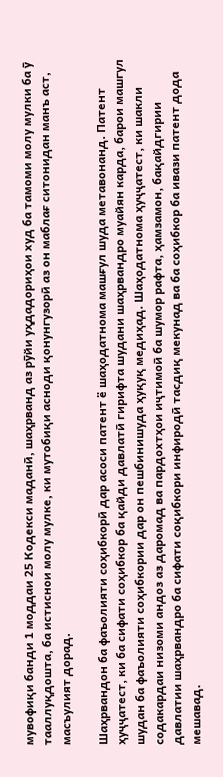мувофиқи банди 1 моддаи 25 Кодекси маданӣ, шаҳрванд аз рӯйи уҳдадориҳои худ ба тамоми молу мулки ба ӯ тааллуқдошта, ба истиснои молу мулке, ки мутобиқи асноди қонунгузорӣ аз он маблағ ситонидан манъ аст, масъулият дорад.

Шаҳрвандон ба фаъолияти соҳибкорӣ дар асоси патент ё шаҳодатнома машғул шуда метавонанд. Патент ҳуҷҷатест, ки ба сифати соҳибкор ба қайди давлатӣ гирифта шудани шаҳрвандро муайян карда, барои машгул шудан ба фаъолияти соҳибкории дар он пешбинишуда ҳуқуқ медиҳад. Шаҳодатнома ҳуҷҷатест, ки шакли содакардаи низоми андоз аз даромад ва пардохтҳои иҷтимоӣ ба шумор рафта, ҳамзамон, бақайдгирии давлатии шаҳрвандро ба сифати соқибкори инфиродӣ тасдиқ мекунад ва ба соҳибкор ба ивази патент дода мешавад.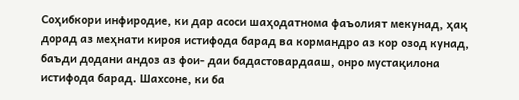Соҳибкори инфиродие, ки дар асоси шаҳодатнома фаъолият мекунад, ҳақ дорад аз меҳнати кироя истифода барад ва кормандро аз кор озод кунад, баъди додани андоз аз фои- даи бадастовардааш, онро мустақилона истифода барад. Шахсоне, ки ба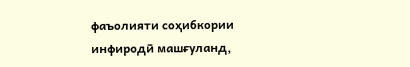фаъолияти соҳибкории инфиродӣ машғуланд,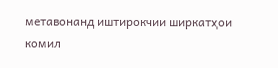метавонанд иштирокчии ширкатҳои комил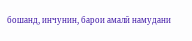бошанд, инчунин, барои амалӣ намудани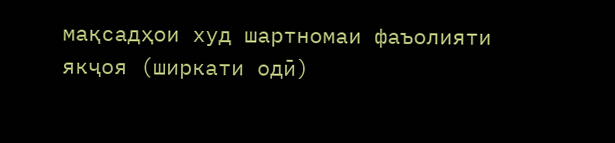мақсадҳои худ шартномаи фаъолияти якҷоя (ширкати одӣ)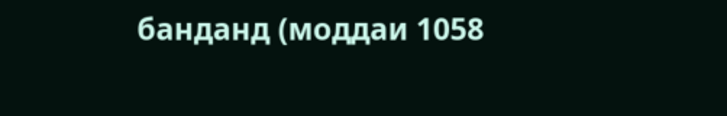банданд (моддаи 1058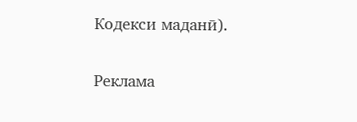Кодекси маданӣ).

Реклама